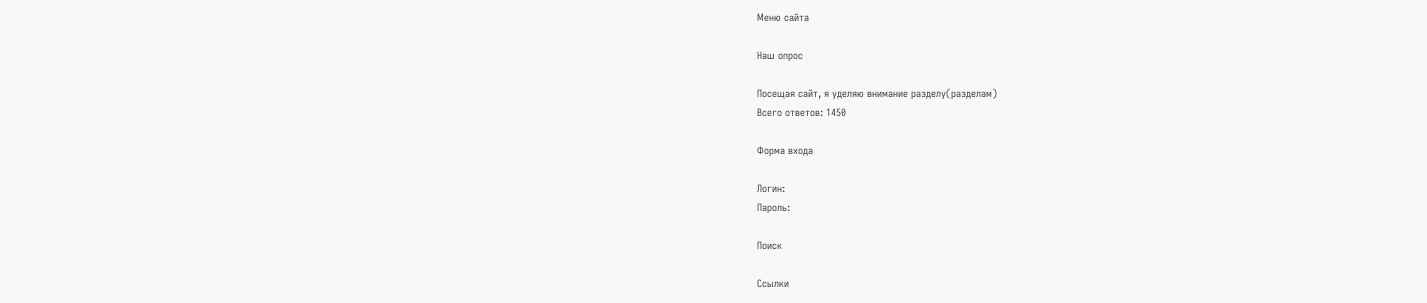Меню сайта

Наш опрос

Посещая сайт, я уделяю внимание разделу(разделам)
Всего ответов: 1450

Форма входа

Логин:
Пароль:

Поиск

Ссылки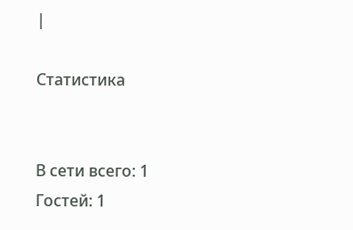|

Статистика


В сети всего: 1
Гостей: 1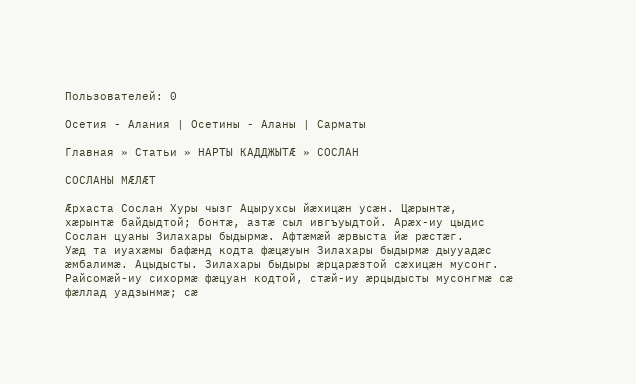Пользователей: 0

Осетия - Алания | Осетины - Аланы | Сарматы

Главная » Статьи » НАРТЫ КАДДЖЫТÆ » СОСЛАН

СОСЛАНЫ МÆЛÆТ

Æрхаста Сослан Хуры чызг Ацырухсы йæхицæн усæн. Цæрынтæ,
хæрынтæ байдыдтой; бонтæ, азтæ сыл ивгъуыдтой. Арæх-иу цыдис
Сослан цуаны Зилахары быдырмæ. Афтæмæй æрвыста йæ рæстæг.
Уæд та иуахæмы бафæнд кодта фæцæуын Зилахары быдырмæ дыууадæс
æмбалимæ. Ацыдысты. Зилахары быдыры æрцарæзтой сæхицæн мусонг.
Райсомæй-иу сихормæ фæцуан кодтой, стæй-иу æрцыдысты мусонгмæ сæ
фæллад уадзынмæ; сæ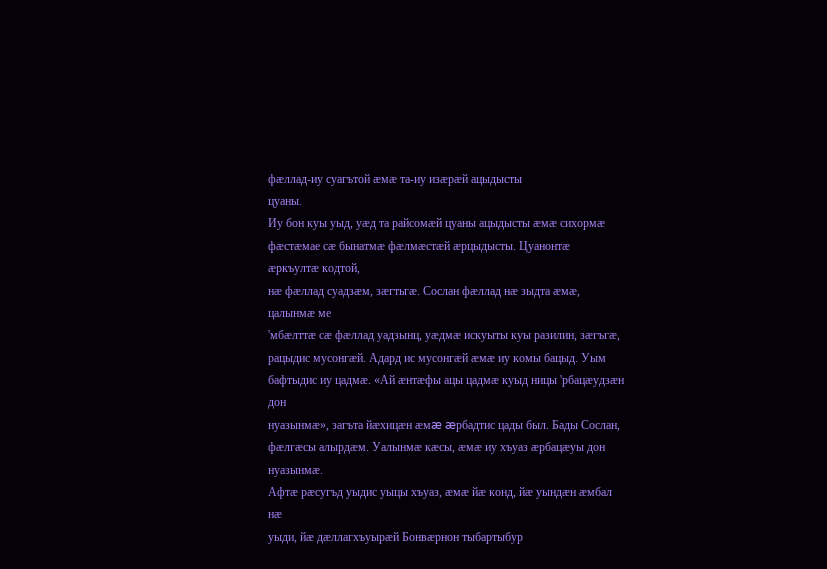фæллад-иу суагътой æмæ та-иу изæрæй ацыдысты
цуаны.
Иу бон куы уыд, уæд та райсомæй цуаны ацыдысты æмæ сихормæ
фæстæмае сæ бынатмæ фæлмæстæй æрцыдысты. Цуанонтæ æркъултæ кодтой,
нæ фæллад суадзæм, зæгтьгæ. Сослан фæллад нæ зыдта æмæ, цалынмæ ме
'мбæлттæ сæ фæллад уадзынц, уæдмæ искуыты куы разилин, зæгъгæ,
рацыдис мусонгæй. Адард ис мусонгæй æмæ иу комы бацыд. Уым
бафтыдис иу цадмæ. «Ай æнтæфы ацы цадмæ куыд ницы 'рбацæудзæн дон
нуазынмæ», загъта йæхицæн æмæ æрбадтис цады был. Бады Сослан,
фæлгæсы алырдæм. Уалынмæ кæсы, æмæ иу хъуаз æрбацæуы дон нуазынмæ.
Афтæ рæсугъд уыдис уыцы хъуаз, æмæ йæ конд, йæ уындæн æмбал нæ
уыди, йæ дæллагхъуырæй Бонвæрнон тыбартыбур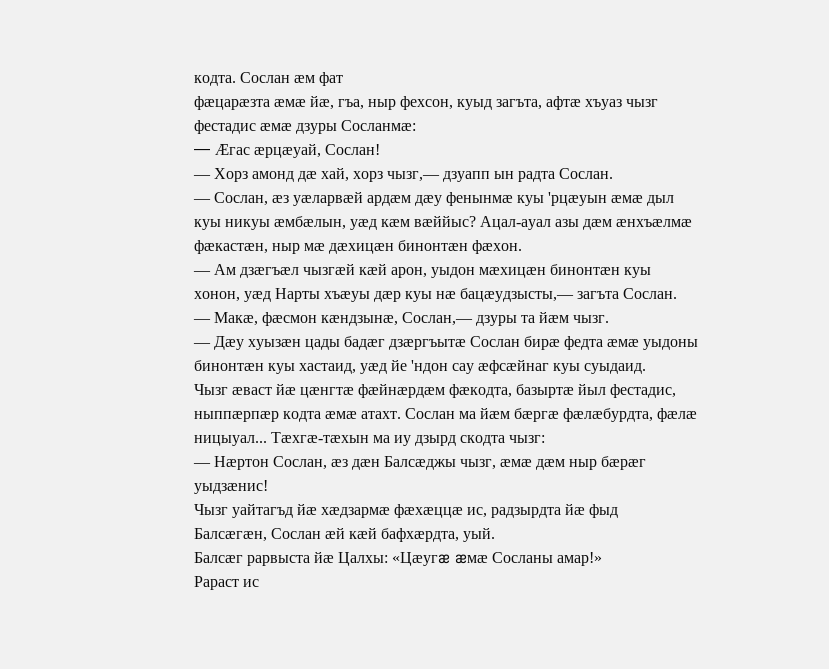кодта. Сослан æм фат
фæцарæзта æмæ йæ, гъа, ныр фехсон, куыд загъта, афтæ хъуаз чызг
фестадис æмæ дзуры Сосланмæ:
— Æгас æрцæуай, Сослан!
— Хорз амонд дæ хай, хорз чызг,— дзуапп ын радта Сослан.
— Сослан, æз уæларвæй ардæм дæу фенынмæ куы 'рцæуын æмæ дыл
куы никуы æмбæлын, уæд кæм вæййыс? Ацал-ауал азы дæм æнхъæлмæ
фæкастæн, ныр мæ дæхицæн бинонтæн фæхон.
— Ам дзæгъæл чызгæй кæй арон, уыдон мæхицæн бинонтæн куы
хонон, уæд Нарты хъæуы дæр куы нæ бацæудзысты,— загъта Сослан.
— Макæ, фæсмон кæндзынæ, Сослан,— дзуры та йæм чызг.
— Дæу хуызæн цады бадæг дзæргъытæ Сослан бирæ федта æмæ уыдоны
бинонтæн куы хастаид, уæд йе 'ндон сау æфсæйнаг куы суыдаид.
Чызг æваст йæ цæнгтæ фæйнæрдæм фæкодта, базыртæ йыл фестадис,
ныппæрпæр кодта æмæ атахт. Сослан ма йæм бæргæ фæлæбурдта, фæлæ
ницыуал... Тæхгæ-тæхын ма иу дзырд скодта чызг:
— Нæртон Сослан, æз дæн Балсæджы чызг, æмæ дæм ныр бæрæг
уыдзæнис!
Чызг уайтагъд йæ хæдзармæ фæхæццæ ис, радзырдта йæ фыд
Балсæгæн, Сослан æй кæй бафхæрдта, уый.
Балсæг рарвыста йæ Цалхы: «Цæугæ æмæ Сосланы амар!»
Рараст ис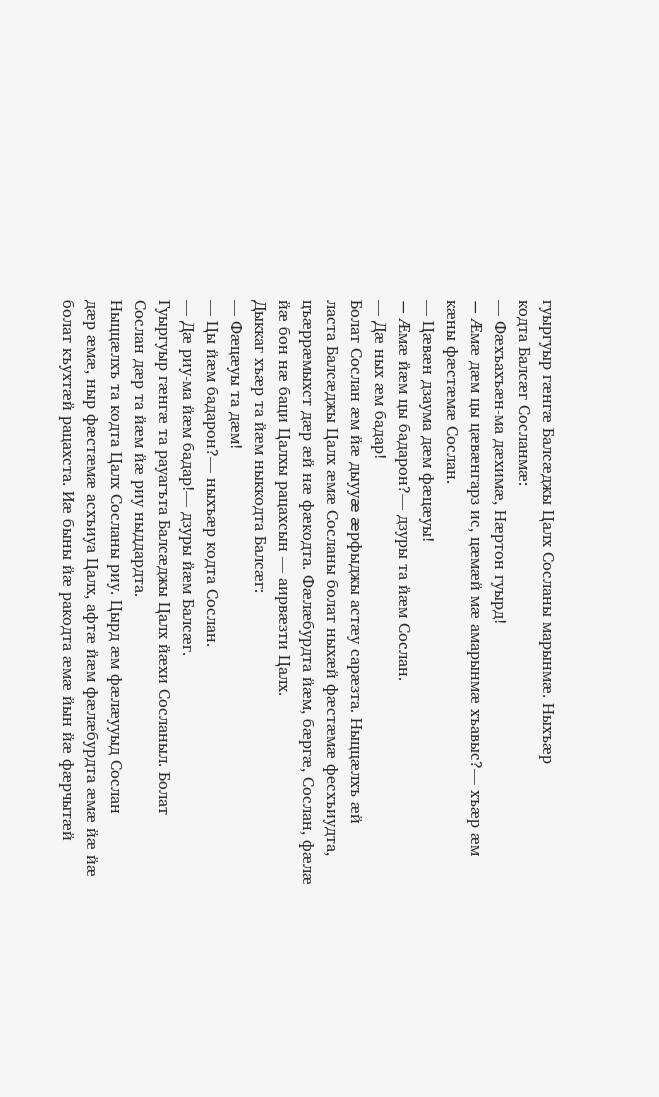гуыргуыр гæнгæ Балсæджы Цалх Сосланы марынмæ. Ныхъæр
кодта Балсæг Сосланмæ:
— Фæхъахъæн-ма дæхимæ, Нæртон гуырд!
— Æмæ дæм цы цæвæнгарз ис, цæмæй мæ амарынмæ хъавыс?— хъæр æм
кæны фæстæмæ Сослан.
— Цæвæн дзаума дæм фæцæуы!
— Æмæ йæм цы бадарон?— дзуры та йæм Сослан.
— Дæ ных æм бадар!
Болат Сослан æм йæ дыууæ æрфыджы астæу сарæзта. Ныццæлхъ æй
ласта Балсæджы Цалх æмæ Сосланы болат ныхæй фæстæмæ фесхъиудта,
цъæррæмыхст дæр æй нæ фæкодта. Фæлæбурдта йæм, бæргæ, Сослан, фæлæ
йæ бон нæ баци Цалхы рацахсын — аирвæзти Цалх.
Дыккаг хъæр та йæм ныккодта Балсæг:
— Фæцæуы та дæм!
— Цы йæм бадарон?— ныхъæр кодта Сослан.
— Дæ риу-ма йæм бадар!— дзуры йæм Балсæг.
Гуыргуыр гæнгæ та рауагъта Балсæджы Цалх йæхи Сосланыл. Болат
Сослан дæр та йæм йæ риу ныддардта.
Ныццæлхъ та кодта Цалх Сосланы риу. Цырд æм фæлæууыд Сослан
дæр æмæ, ныр фæстæмæ асхъиуа Цалх, афтæ йæм фæлæбурдта æмæ йæ йæ
болат къухтæй рацахста. Иæ быны йæ ракодта æмæ йын йæ фæрчытæй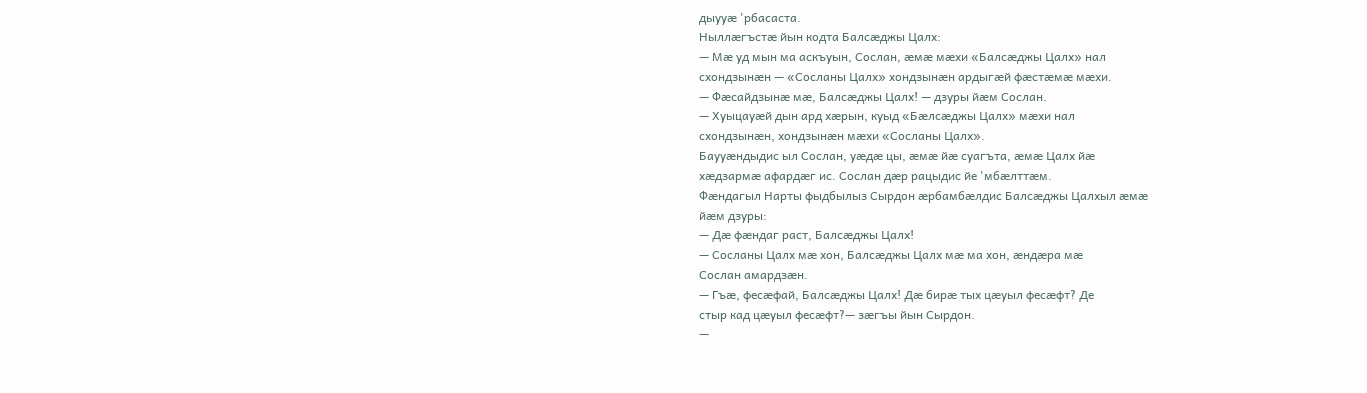дыууæ 'рбасаста.
Ныллæгъстæ йын кодта Балсæджы Цалх:
— Мæ уд мын ма аскъуын, Сослан, æмæ мæхи «Балсæджы Цалх» нал
схондзынæн — «Сосланы Цалх» хондзынæн ардыгæй фæстæмæ мæхи.
— Фæсайдзынæ мæ, Балсæджы Цалх! — дзуры йæм Сослан.
— Хуыцауæй дын ард хæрын, куыд «Бæлсæджы Цалх» мæхи нал
схондзынæн, хондзынæн мæхи «Сосланы Цалх».
Баууæндыдис ыл Сослан, уæдæ цы, æмæ йæ суагъта, æмæ Цалх йæ
хæдзармæ афардæг ис. Сослан дæр рацыдис йе 'мбæлттæм.
Фæндагыл Нарты фыдбылыз Сырдон æрбамбæлдис Балсæджы Цалхыл æмæ
йæм дзуры:
— Дæ фæндаг раст, Балсæджы Цалх!
— Сосланы Цалх мæ хон, Балсæджы Цалх мæ ма хон, æндæра мæ
Сослан амардзæн.
— Гъæ, фесæфай, Балсæджы Цалх! Дæ бирæ тых цæуыл фесæфт? Де
стыр кад цæуыл фесæфт?— зæгъы йын Сырдон.
—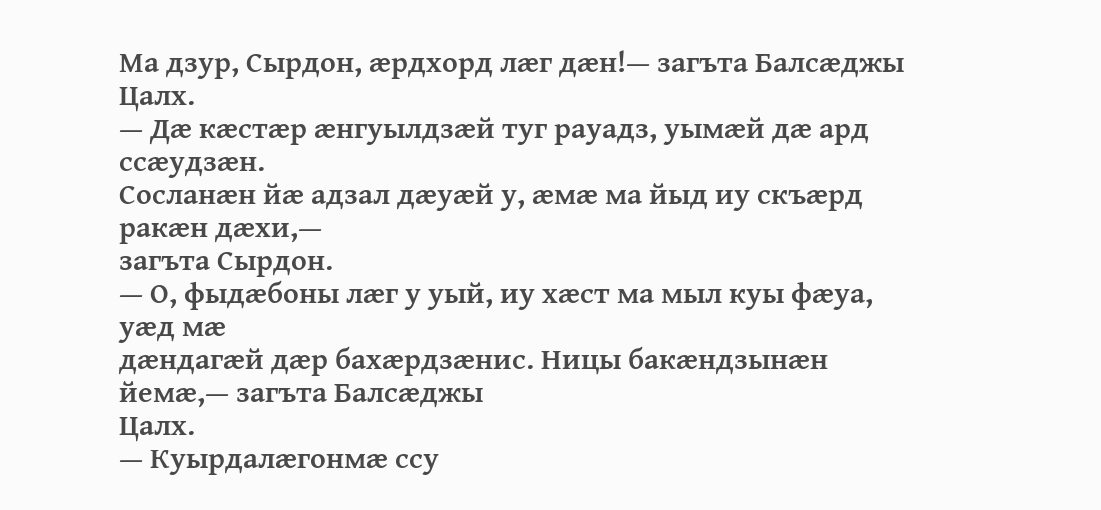Ма дзур, Сырдон, æрдхорд лæг дæн!— загъта Балсæджы Цалх.
— Дæ кæстæр æнгуылдзæй туг рауадз, уымæй дæ ард ссæудзæн.
Сосланæн йæ адзал дæуæй у, æмæ ма йыд иу скъæрд ракæн дæхи,—
загъта Сырдон.
— О, фыдæбоны лæг у уый, иу хæст ма мыл куы фæуа, уæд мæ
дæндагæй дæр бахæрдзæнис. Ницы бакæндзынæн йемæ,— загъта Балсæджы
Цалх.
— Куырдалæгонмæ ссу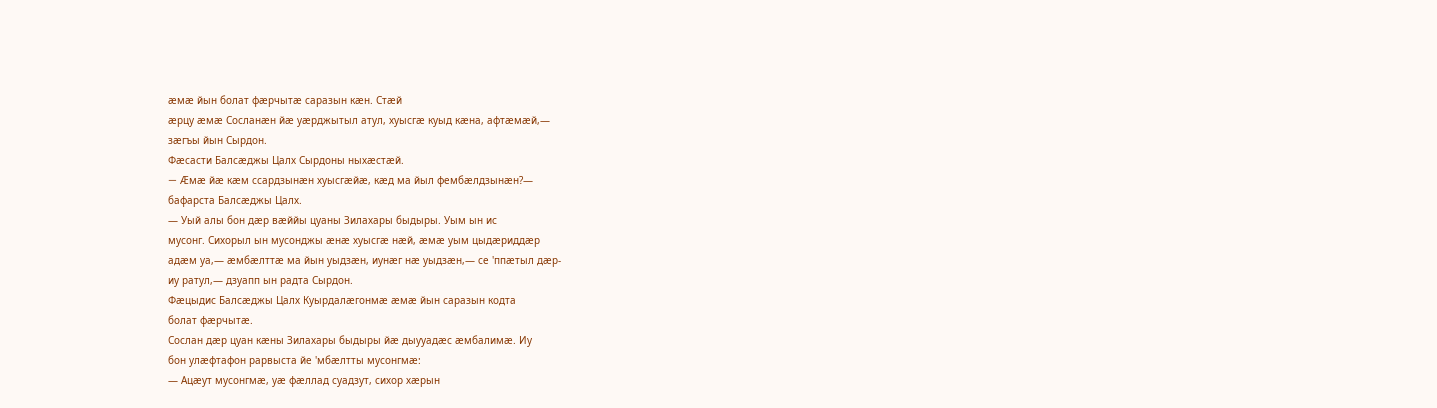æмæ йын болат фæрчытæ саразын кæн. Стæй
æрцу æмæ Сосланæн йæ уæрджытыл атул, хуысгæ куыд кæна, афтæмæй,—
зæгъы йын Сырдон.
Фæсасти Балсæджы Цалх Сырдоны ныхæстæй.
— Æмæ йæ кæм ссардзынæн хуысгæйæ, кæд ма йыл фембæлдзынæн?—
бафарста Балсæджы Цалх.
— Уый алы бон дæр вæййы цуаны Зилахары быдыры. Уым ын ис
мусонг. Сихорыл ын мусонджы æнæ хуысгæ нæй, æмæ уым цыдæриддæр
адæм уа,— æмбæлттæ ма йын уыдзæн, иунæг нæ уыдзæн,— се 'ппæтыл дæр-
иу ратул,— дзуапп ын радта Сырдон.
Фæцыдис Балсæджы Цалх Куырдалæгонмæ æмæ йын саразын кодта
болат фæрчытæ.
Сослан дæр цуан кæны Зилахары быдыры йæ дыууадæс æмбалимæ. Иу
бон улæфтафон рарвыста йе 'мбæлтты мусонгмæ:
— Ацæут мусонгмæ, уæ фæллад суадзут, сихор хæрын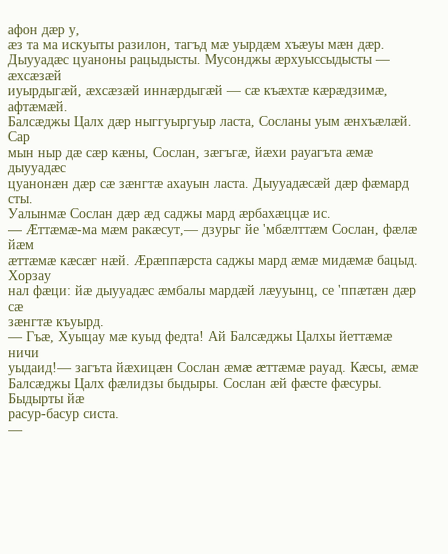афон дæр у,
æз та ма искуыты разилон, тагъд мæ уырдæм хъæуы мæн дæр.
Дыууадæс цуаноны рацыдысты. Мусонджы æрхуыссыдысты — æхсæзæй
иуырдыгæй, æхсæзæй иннæрдыгæй — сæ къæхтæ кæрæдзимæ, афтæмæй.
Балсæджы Цалх дæр ныггуыргуыр ласта, Сосланы уым æнхъæлæй. Сар
мын ныр дæ сæр кæны, Сослан, зæгъгæ, йæхи рауагъта æмæ дыууадæс
цуанонæн дæр сæ зæнгтæ ахауын ласта. Дыууадæсæй дæр фæмард сты.
Уалынмæ Сослан дæр æд саджы мард æрбахæццæ ис.
— Æттæмæ-ма мæм ракæсут,— дзурьг йе 'мбæлттæм Сослан, фæлæ йæм
æттæмæ кæсæг нæй. Æрæппæрста саджы мард æмæ мидæмæ бацыд. Хорзау
нал фæци: йæ дыууадæс æмбалы мардæй лæууынц, се 'ппæтæн дæр сæ
зæнгтæ къуырд.
— Гъæ, Хуыцау мæ куыд федта! Ай Балсæджы Цалхы йеттæмæ ничи
уыдаид!— загъта йæхицæн Сослан æмæ æттæмæ рауад. Кæсы, æмæ
Балсæджы Цалх фæлидзы быдыры. Сослан æй фæсте фæсуры. Быдырты йæ
расур-басур систа.
—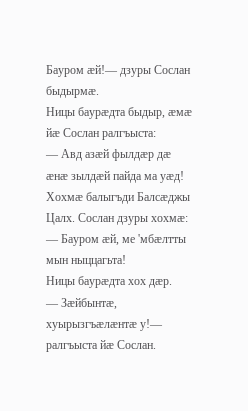Бауром æй!— дзуры Сослан быдырмæ.
Ницы баурæдта быдыр, æмæ йæ Сослан ралгъыста:
— Авд азæй фылдæр дæ æнæ зылдæй пайда ма уæд!
Хохмæ балыгъди Балсæджы Цалх. Сослан дзуры хохмæ:
— Бауром æй, ме 'мбæлтты мын ныццагьта!
Ницы баурæдта хох дæр.
— Зæйбынтæ, хуырызгъæлæнтæ у!— ралгъыста йæ Сослан.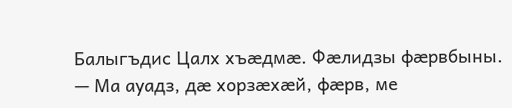Балыгъдис Цалх хъæдмæ. Фæлидзы фæрвбыны.
— Ма ауадз, дæ хорзæхæй, фæрв, ме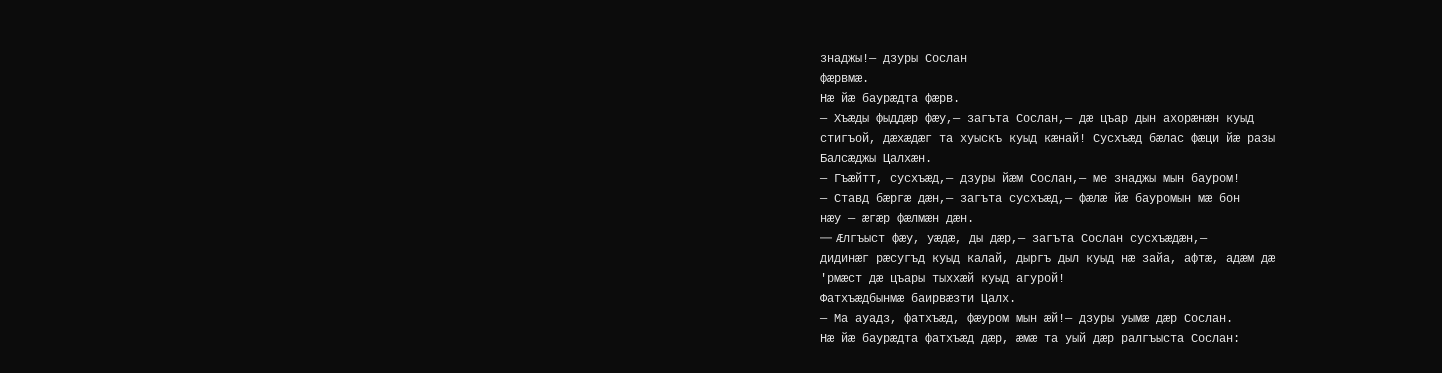знаджы!— дзуры Сослан
фæрвмæ.
Нæ йæ баурæдта фæрв.
— Хъæды фыддæр фæу,— загъта Сослан,— дæ цъар дын ахорæнæн куыд
стигъой, дæхæдæг та хуыскъ куыд кæнай! Сусхъæд бæлас фæци йæ разы
Балсæджы Цалхæн.
— Гъæйтт, сусхъæд,— дзуры йæм Сослан,— ме знаджы мын бауром!
— Ставд бæргæ дæн,— загъта сусхъæд,— фæлæ йæ бауромын мæ бон
нæу — æгæр фæлмæн дæн.
— Æлгъыст фæу, уæдæ, ды дæр,— загъта Сослан сусхъæдæн,—
дидинæг рæсугъд куыд калай, дыргъ дыл куыд нæ зайа, афтæ, адæм дæ
'рмæст дæ цъары тыххæй куыд агурой!
Фатхъæдбынмæ баирвæзти Цалх.
— Ма ауадз, фатхъæд, фæуром мын æй!— дзуры уымæ дæр Сослан.
Нæ йæ баурæдта фатхъæд дæр, æмæ та уый дæр ралгъыста Сослан: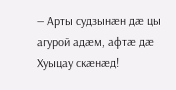— Арты судзынæн дæ цы агурой адæм, афтæ дæ Хуыцау скæнæд!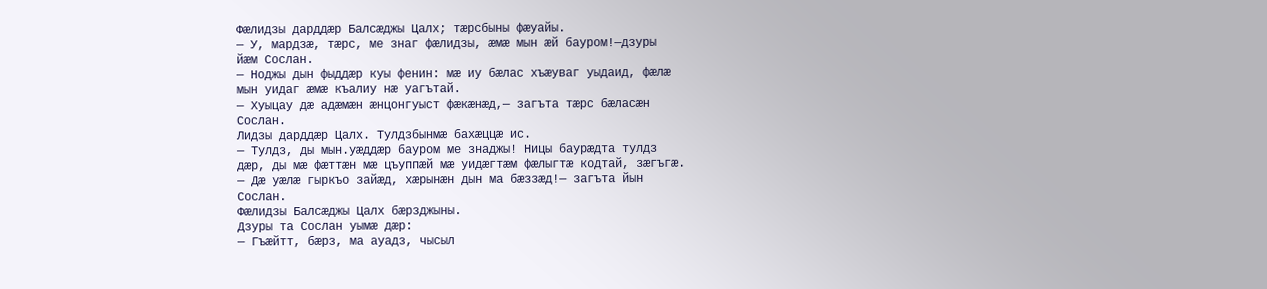Фæлидзы дарддæр Балсæджы Цалх; тæрсбыны фæуайы.
— У, мардзæ, тæрс, ме знаг фæлидзы, æмæ мын æй бауром!—дзуры
йæм Сослан.
— Ноджы дын фыддæр куы фенин: мæ иу бæлас хъæуваг уыдаид, фæлæ
мын уидаг æмæ къалиу нæ уагътай.
— Хуыцау дæ адæмæн æнцонгуыст фæкæнæд,— загъта тæрс бæласæн
Сослан.
Лидзы дарддæр Цалх. Тулдзбынмæ бахæццæ ис.
— Тулдз, ды мын.уæддæр бауром ме знаджы! Ницы баурæдта тулдз
дæр, ды мæ фæттæн мæ цъуппæй мæ уидæгтæм фæлыгтæ кодтай, зæгъгæ.
— Дæ уæлæ гыркъо зайæд, хæрынæн дын ма бæззæд!— загъта йын
Сослан.
Фæлидзы Балсæджы Цалх бæрзджыны.
Дзуры та Сослан уымæ дæр:
— Гъæйтт, бæрз, ма ауадз, чысыл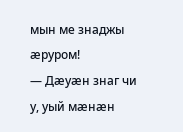мын ме знаджы æруром!
— Дæуæн знаг чи у, уый мæнæн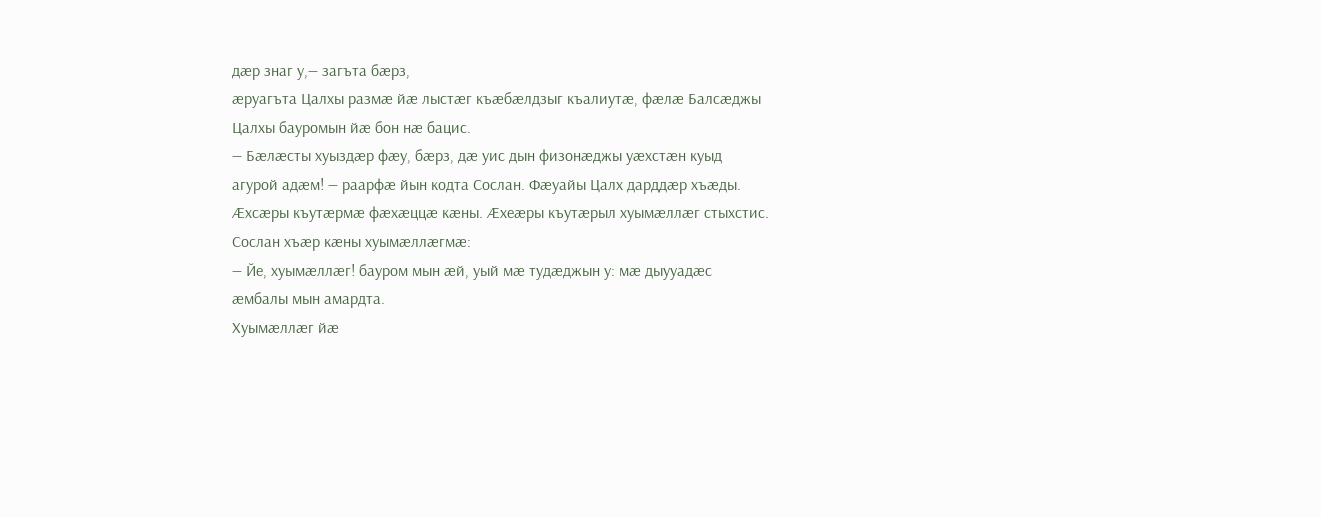дæр знаг у,— загъта бæрз,
æруагъта Цалхы размæ йæ лыстæг къæбæлдзыг къалиутæ, фæлæ Балсæджы
Цалхы бауромын йæ бон нæ бацис.
— Бæлæсты хуыздæр фæу, бæрз, дæ уис дын физонæджы уæхстæн куыд
агурой адæм! — раарфæ йын кодта Сослан. Фæуайы Цалх дарддæр хъæды.
Æхсæры къутæрмæ фæхæццæ кæны. Æхеæры къутæрыл хуымæллæг стыхстис.
Сослан хъæр кæны хуымæллæгмæ:
— Йе, хуымæллæг! бауром мын æй, уый мæ тудæджын у: мæ дыууадæс
æмбалы мын амардта.
Хуымæллæг йæ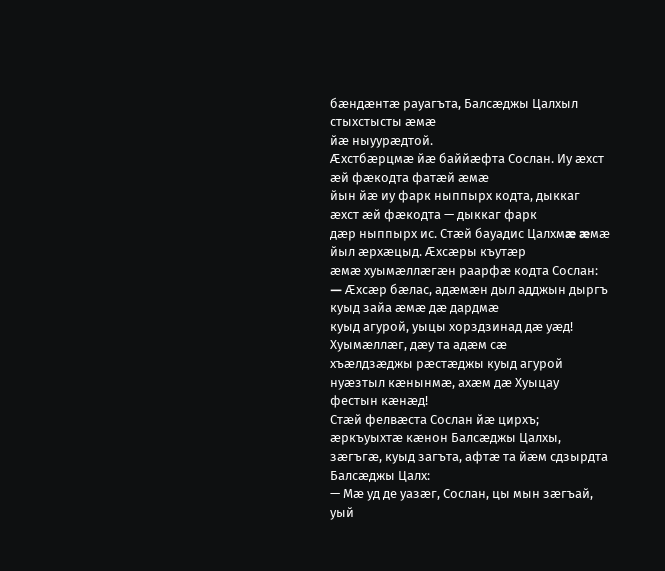бæндæнтæ рауагъта, Балсæджы Цалхыл стыхстысты æмæ
йæ ныуурæдтой.
Æхстбæрцмæ йæ баййæфта Сослан. Иу æхст æй фæкодта фатæй æмæ
йын йæ иу фарк ныппырх кодта, дыккаг æхст æй фæкодта — дыккаг фарк
дæр ныппырх ис. Стæй бауадис Цалхмæ æмæ йыл æрхæцыд. Æхсæры къутæр
æмæ хуымæллæгæн раарфæ кодта Сослан:
— Æхсæр бæлас, адæмæн дыл адджын дыргъ куыд зайа æмæ дæ дардмæ
куыд агурой, уыцы хорздзинад дæ уæд! Хуымæллæг, дæу та адæм сæ
хъæлдзæджы рæстæджы куыд агурой нуæзтыл кæнынмæ, ахæм дæ Хуыцау
фестын кæнæд!
Стæй фелвæста Сослан йæ цирхъ; æркъуыхтæ кæнон Балсæджы Цалхы,
зæгъгæ, куыд загъта, афтæ та йæм сдзырдта Балсæджы Цалх:
— Мæ уд де уазæг, Сослан, цы мын зæгъай, уый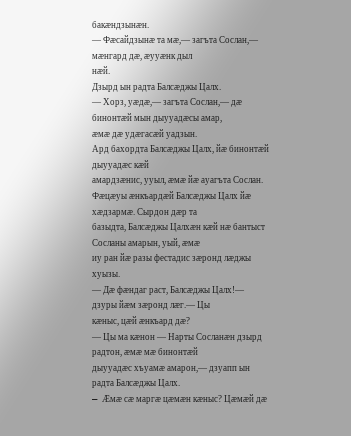бакæндзынæн.
— Фæсайдзынæ та мæ,— загъта Сослан,— мæнгард дæ, æууæнк дыл
нæй.
Дзырд ын радта Балсæджы Цалх.
— Хорз, уæдæ,— загъта Сослан,— дæ бинонтæй мын дыууадæсы амар,
æмæ дæ удæгасæй уадзын.
Ард бахордта Балсæджы Цалх, йæ бинонтæй дыууадæс кæй
амардзæнис, ууыл, æмæ йæ ауагъта Сослан.
Фæцæуы æнкъардæй Балсæджы Цалх йæ хæдзармæ. Сырдон дæр та
базыдта, Балсæджы Цалхæн кæй нæ бантыст Сосланы амарын, уый, æмæ
иу ран йæ разы фестадис зæронд лæджы хуызы.
— Дæ фæндаг раст, Балсæджы Цалх!— дзуры йæм зæронд лæг.— Цы
кæныс, цæй æнкъард дæ?
— Цы ма кæнон — Нарты Сосланæн дзырд радтон, æмæ мæ бинонтæй
дыууадæс хъуамæ амарон,— дзуапп ын радта Балсæджы Цалх.
— Æмæ сæ маргæ цæмæн кæныс? Цæмæй дæ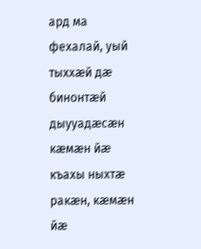ард ма фехалай, уый
тыххæй дæ бинонтæй дыууадæсæн кæмæн йæ къахы ныхтæ ракæн, кæмæн йæ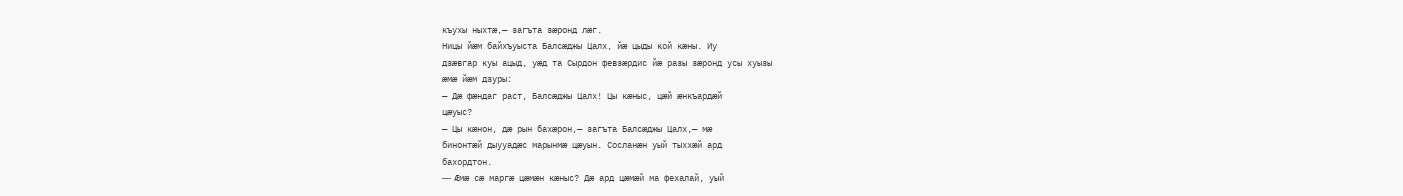къухы ныхтæ,— загъта зæронд лæг.
Ницы йæм байхъуыста Балсæджы Цалх, йæ цыды кой кæны. Иу
дзæвгар куы ацыд, уæд та Сырдон февзæрдис йæ разы зæронд усы хуызы
æмæ йæм дзуры:
— Дæ фæндаг раст, Балсæджы Цалх! Цы кæныс, цæй æнкъардæй
цæуыс?
— Цы кæнон, дæ рын бахæрон,— загъта Балсæджы Цалх,— мæ
бинонтæй дыууадæс марынмæ цæуын. Сосланæн уый тыххæй ард
бахордтон.
— Æмæ сæ маргæ цæмæн кæныс? Дæ ард цæмæй ма фехалай, уый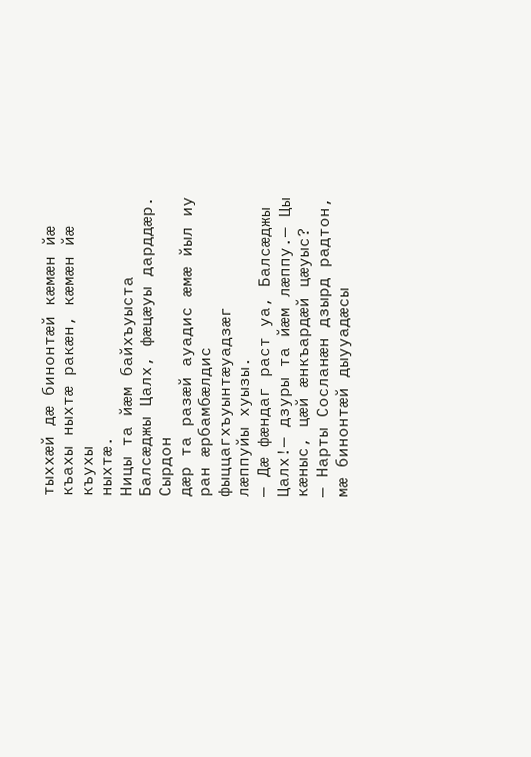тыххæй дæ бинонтæй кæмæн йæ къахы ныхтæ ракæн, кæмæн йæ къухы
ныхтæ.
Ницы та йæм байхъуыста Балсæджы Цалх, фæцæуы дарддæр. Сырдон
дæр та разæй ауадис æмæ йыл иу ран æрбамбæлдис фыццагхъуынтæуадзæг
лæппуйы хуызы.
— Дæ фæндаг раст уа, Балсæджы Цалх!— дзуры та йæм лæппу.— Цы
кæныс, цæй æнкъардæй цæуыс?
— Нарты Сосланæн дзырд радтон, мæ бинонтæй дыууадæсы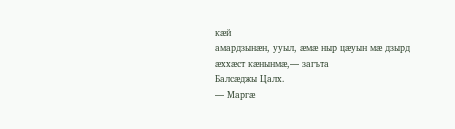кæй
амардзынæн, ууыл, æмæ ныр цæуын мæ дзырд æххæст кæнынмæ,— загъта
Балсæджы Цалх.
— Маргæ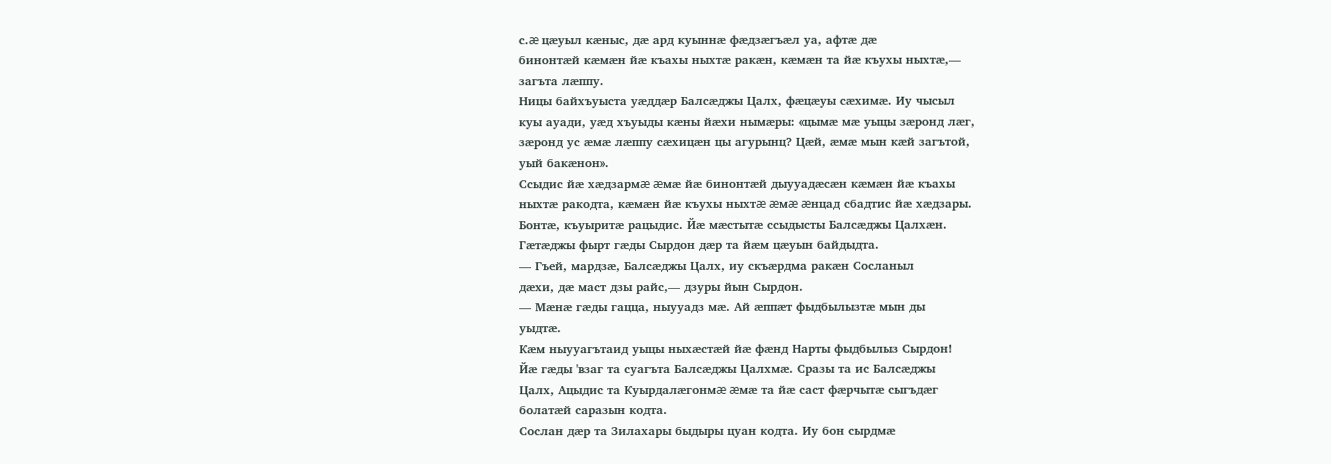с.æ цæуыл кæныс, дæ ард куыннæ фæдзæгъæл уа, афтæ дæ
бинонтæй кæмæн йæ къахы ныхтæ ракæн, кæмæн та йæ къухы ныхтæ,—
загъта лæппу.
Ницы байхъуыста уæддæр Балсæджы Цалх, фæцæуы сæхимæ. Иу чысыл
куы ауади, уæд хъуыды кæны йæхи нымæры: «цымæ мæ уыцы зæронд лæг,
зæронд ус æмæ лæппу сæхицæн цы агурынц? Цæй, æмæ мын кæй загътой,
уый бакæнон».
Ссыдис йæ хæдзармæ æмæ йæ бинонтæй дыууадæсæн кæмæн йæ къахы
ныхтæ ракодта, кæмæн йæ къухы ныхтæ æмæ æнцад сбадтис йæ хæдзары.
Бонтæ, къуыритæ рацыдис. Йæ мæстытæ ссыдысты Балсæджы Цалхæн.
Гæтæджы фырт гæды Сырдон дæр та йæм цæуын байдыдта.
— Гъей, мардзæ, Балсæджы Цалх, иу скъæрдма ракæн Сосланыл
дæхи, дæ маст дзы райс,— дзуры йын Сырдон.
— Мæнæ гæды гацца, ныууадз мæ. Ай æппæт фыдбылызтæ мын ды
уыдтæ.
Кæм ныууагътаид уыцы ныхæстæй йæ фæнд Нарты фыдбылыз Сырдон!
Йæ гæды 'взаг та суагъта Балсæджы Цалхмæ. Сразы та ис Балсæджы
Цалх, Ацыдис та Куырдалæгонмæ æмæ та йæ саст фæрчытæ сыгъдæг
болатæй саразын кодта.
Сослан дæр та Зилахары быдыры цуан кодта. Иу бон сырдмæ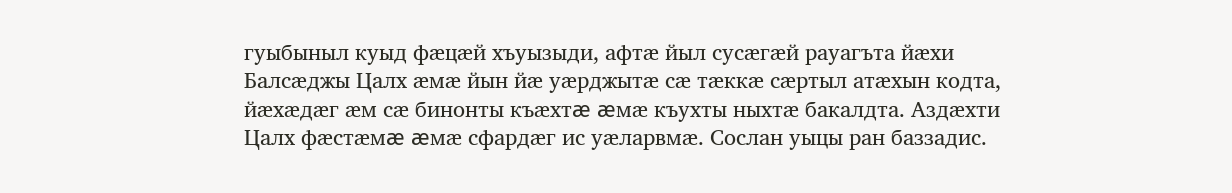гуыбыныл куыд фæцæй хъуызыди, афтæ йыл сусæгæй рауагъта йæхи
Балсæджы Цалх æмæ йын йæ уæрджытæ сæ тæккæ сæртыл атæхын кодта,
йæхæдæг æм сæ бинонты къæхтæ æмæ къухты ныхтæ бакалдта. Аздæхти
Цалх фæстæмæ æмæ сфардæг ис уæларвмæ. Сослан уыцы ран баззадис.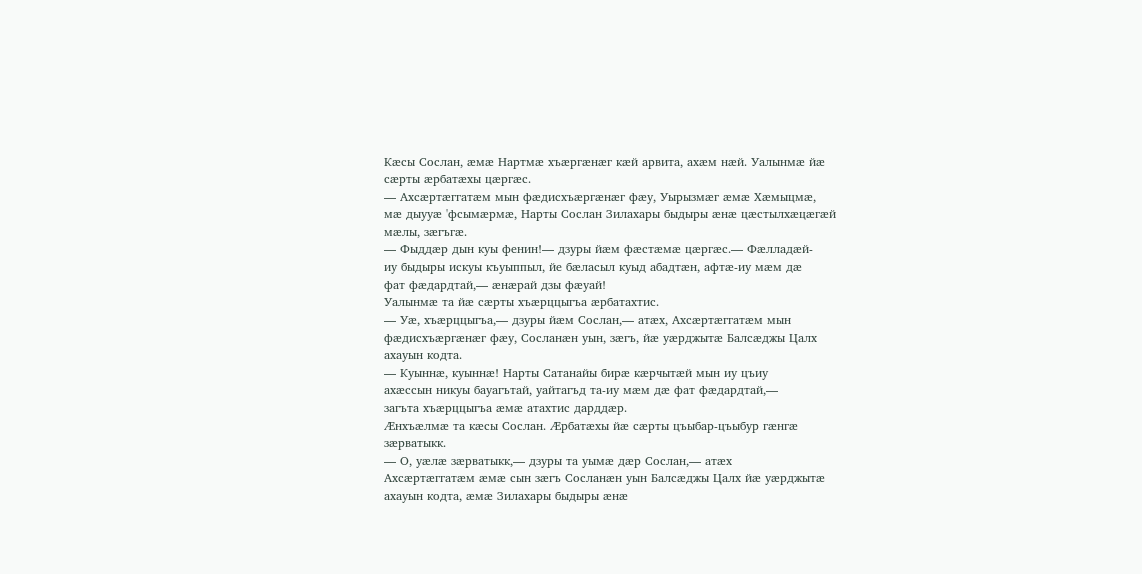Кæсы Сослан, æмæ Нартмæ хъæргæнæг кæй арвита, ахæм нæй. Уалынмæ йæ
сæрты æрбатæхы цæргæс.
— Ахсæртæггатæм мын фæдисхъæргæнæг фæу, Уырызмæг æмæ Хæмыцмæ,
мæ дыууæ 'фсымæрмæ, Нарты Сослан Зилахары быдыры æнæ цæстылхæцæгæй
мæлы, зæгъгæ.
— Фыддæр дын куы фенин!— дзуры йæм фæстæмæ цæргæс.— Фæлладæй-
иу быдыры искуы къуыппыл, йе бæласыл куыд абадтæн, афтæ-иу мæм дæ
фат фæдардтай,— æнæрай дзы фæуай!
Уалынмæ та йæ сæрты хъæрццыгъа æрбатахтис.
— Уæ, хъæрццыгъа,— дзуры йæм Сослан,— атæх, Ахсæртæггатæм мын
фæдисхъæргæнæг фæу, Сосланæн уын, зæгъ, йæ уæрджытæ Балсæджы Цалх
ахауын кодта.
— Куыннæ, куыннæ! Нарты Сатанайы бирæ кæрчытæй мын иу цъиу
ахæссын никуы бауагътай, уайтагъд та-иу мæм дæ фат фæдардтай,—
загъта хъæрццыгъа æмæ атахтис дарддæр.
Æнхъæлмæ та кæсы Сослан. Æрбатæхы йæ сæрты цъыбар-цъыбур гæнгæ
зæрватыкк.
— О, уæлæ зæрватыкк,— дзуры та уымæ дæр Сослан,— атæх
Ахсæртæггатæм æмæ сын зæгъ Сосланæн уын Балсæджы Цалх йæ уæрджытæ
ахауын кодта, æмæ Зилахары быдыры æнæ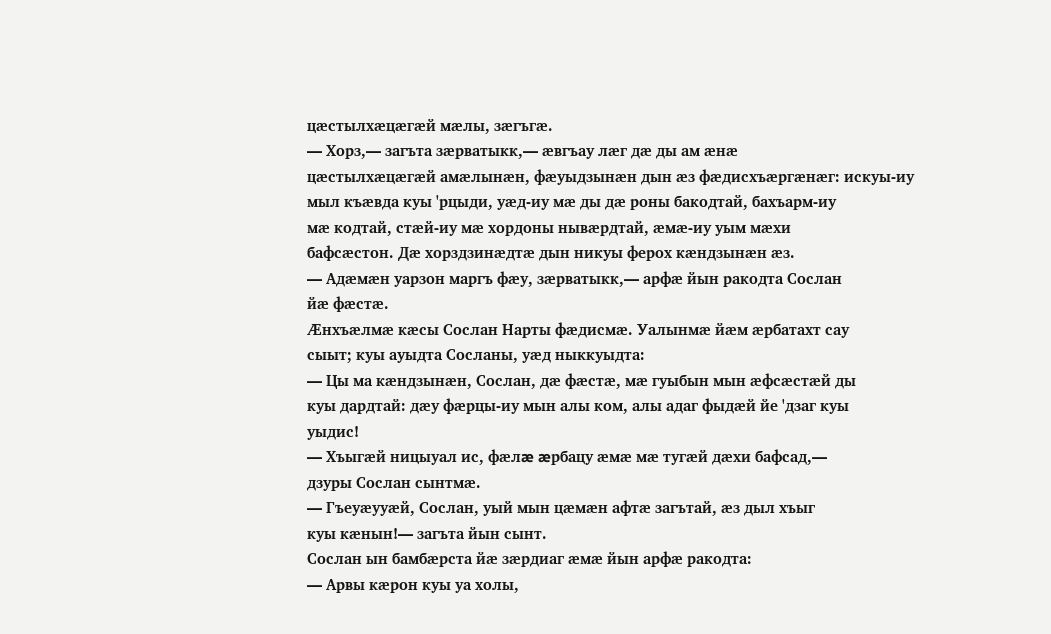цæстылхæцæгæй мæлы, зæгъгæ.
— Хорз,— загъта зæрватыкк,— æвгъау лæг дæ ды ам æнæ
цæстылхæцæгæй амæлынæн, фæуыдзынæн дын æз фæдисхъæргæнæг: искуы-иу
мыл къæвда куы 'рцыди, уæд-иу мæ ды дæ роны бакодтай, бахъарм-иу
мæ кодтай, стæй-иу мæ хордоны нывæрдтай, æмæ-иу уым мæхи
бафсæстон. Дæ хорздзинæдтæ дын никуы ферох кæндзынæн æз.
— Адæмæн уарзон маргъ фæу, зæрватыкк,— арфæ йын ракодта Сослан
йæ фæстæ.
Æнхъæлмæ кæсы Сослан Нарты фæдисмæ. Уалынмæ йæм æрбатахт сау
сыыт; куы ауыдта Сосланы, уæд ныккуыдта:
— Цы ма кæндзынæн, Сослан, дæ фæстæ, мæ гуыбын мын æфсæстæй ды
куы дардтай: дæу фæрцы-иу мын алы ком, алы адаг фыдæй йе 'дзаг куы
уыдис!
— Хъыгæй ницыуал ис, фæлæ æрбацу æмæ мæ тугæй дæхи бафсад,—
дзуры Сослан сынтмæ.
— Гъеуæууæй, Сослан, уый мын цæмæн афтæ загътай, æз дыл хъыг
куы кæнын!— загъта йын сынт.
Сослан ын бамбæрста йæ зæрдиаг æмæ йын арфæ ракодта:
— Арвы кæрон куы уа холы,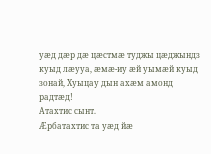уæд дæр дæ цæстмæ туджы цæджындз
куыд лæууа, æмæ-иу æй уымæй куыд зонай, Хуыцау дын ахæм амонд
радтæд!
Атахтис сынт.
Æрбатахтис та уæд йæ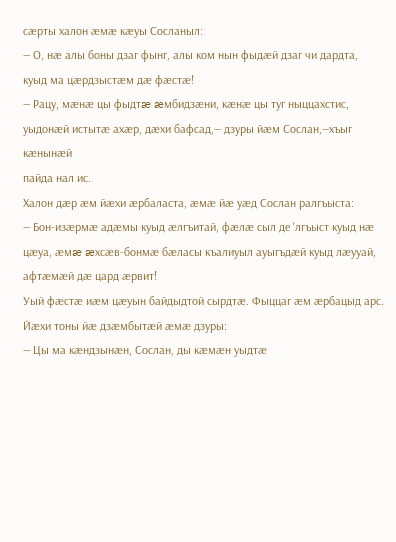сæрты халон æмæ кæуы Сосланыл:
— О, нæ алы боны дзаг фынг, алы ком нын фыдæй дзаг чи дардта,
куыд ма цæрдзыстæм дæ фæстæ!
— Рацу, мæнæ цы фыдтæ æмбидзæни, кæнæ цы туг ныццахстис,
уыдонæй истытæ ахæр, дæхи бафсад,— дзуры йæм Сослан,—хъыг кæнынæй
пайда нал ис.
Халон дæр æм йæхи æрбаласта, æмæ йæ уæд Сослан ралгъыста:
— Бон-изæрмæ адæмы куыд æлгъитай, фæлæ сыл де 'лгъыст куыд нæ
цæуа, æмæ æхсæв-бонмæ бæласы къалиуыл ауыгъдæй куыд лæууай,
афтæмæй дæ цард æрвит!
Уый фæстæ иæм цæуын байдыдтой сырдтæ. Фыццаг æм æрбацыд арс.
Йæхи тоны йæ дзæмбытæй æмæ дзуры:
— Цы ма кæндзынæн, Сослан, ды кæмæн уыдтæ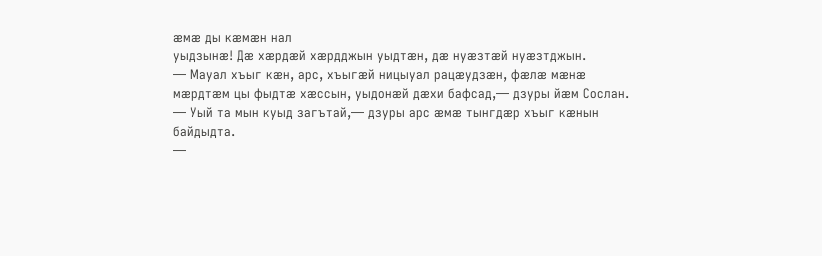æмæ ды кæмæн нал
уыдзынæ! Дæ хæрдæй хæрдджын уыдтæн, дæ нуæзтæй нуæзтджын.
— Мауал хъыг кæн, арс, хъыгæй ницыуал рацæудзæн, фæлæ мæнæ
мæрдтæм цы фыдтæ хæссын, уыдонæй дæхи бафсад,— дзуры йæм Сослан.
— Уый та мын куыд загътай,— дзуры арс æмæ тынгдæр хъыг кæнын
байдыдта.
—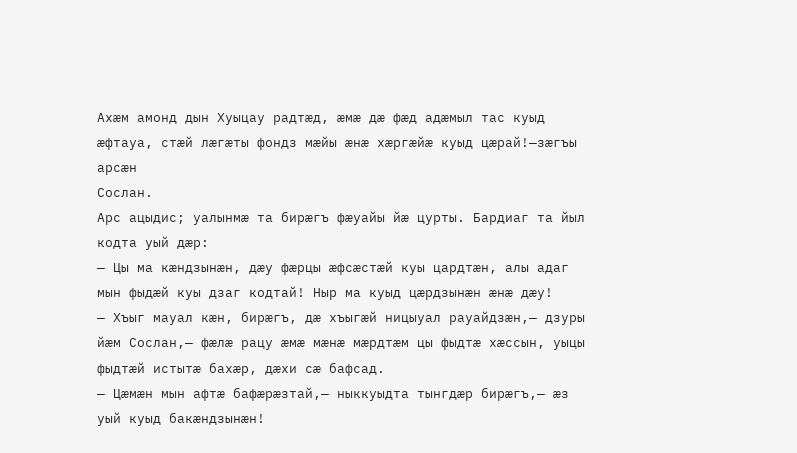Ахæм амонд дын Хуыцау радтæд, æмæ дæ фæд адæмыл тас куыд
æфтауа, стæй лæгæты фондз мæйы æнæ хæргæйæ куыд цæрай!—зæгъы арсæн
Сослан.
Арс ацыдис; уалынмæ та бирæгъ фæуайы йæ цурты. Бардиаг та йыл
кодта уый дæр:
— Цы ма кæндзынæн, дæу фæрцы æфсæстæй куы цардтæн, алы адаг
мын фыдæй куы дзаг кодтай! Ныр ма куыд цæрдзынæн æнæ дæу!
— Хъыг мауал кæн, бирæгъ, дæ хъыгæй ницыуал рауайдзæн,— дзуры
йæм Сослан,— фæлæ рацу æмæ мæнæ мæрдтæм цы фыдтæ хæссын, уыцы
фыдтæй истытæ бахæр, дæхи сæ бафсад.
— Цæмæн мын афтæ бафæрæзтай,— ныккуыдта тынгдæр бирæгъ,— æз
уый куыд бакæндзынæн!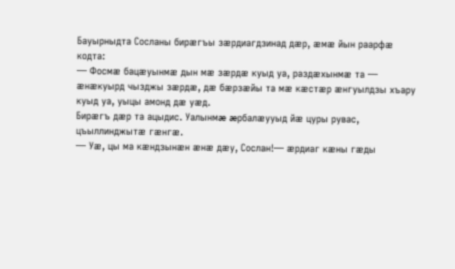Бауырныдта Сосланы бирæгъы зæрдиагдзинад дæр, æмæ йын раарфæ
кодта:
— Фосмæ бацæуынмæ дын мæ зæрдæ куыд уа, раздæхынмæ та —
æнæкуырд чызджы зæрдæ, дæ бæрзæйы та мæ кæстæр æнгуылдзы хъару
куыд уа, уыцы амонд дæ уæд.
Бирæгъ дæр та ацыдис. Уалынмæ æрбалæууыд йæ цуры рувас,
цъыллинджытæ гæнгæ.
— Уæ, цы ма кæндзынæн æнæ дæу, Сослан!— æрдиаг кæны гæды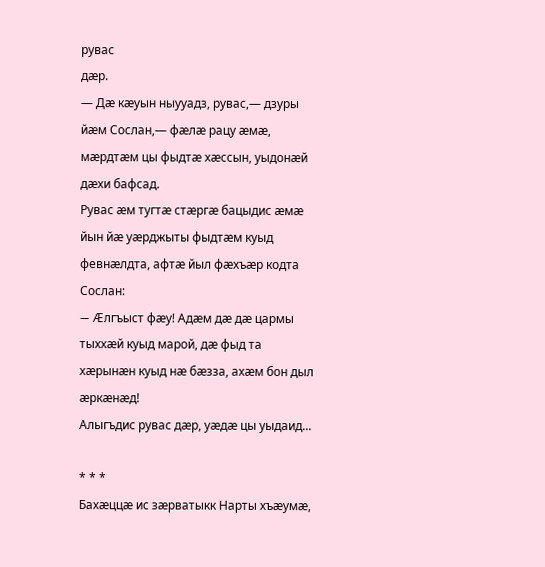рувас
дæр.
— Дæ кæуын ныууадз, рувас,— дзуры йæм Сослан,— фæлæ рацу æмæ,
мæрдтæм цы фыдтæ хæссын, уыдонæй дæхи бафсад.
Рувас æм тугтæ стæргæ бацыдис æмæ йын йæ уæрджыты фыдтæм куыд
февнæлдта, афтæ йыл фæхъæр кодта Сослан:
— Æлгъыст фæу! Адæм дæ дæ цармы тыххæй куыд марой, дæ фыд та
хæрынæн куыд нæ бæзза, ахæм бон дыл æркæнæд!
Алыгъдис рувас дæр, уæдæ цы уыдаид...

* * *
Бахæццæ ис зæрватыкк Нарты хъæумæ,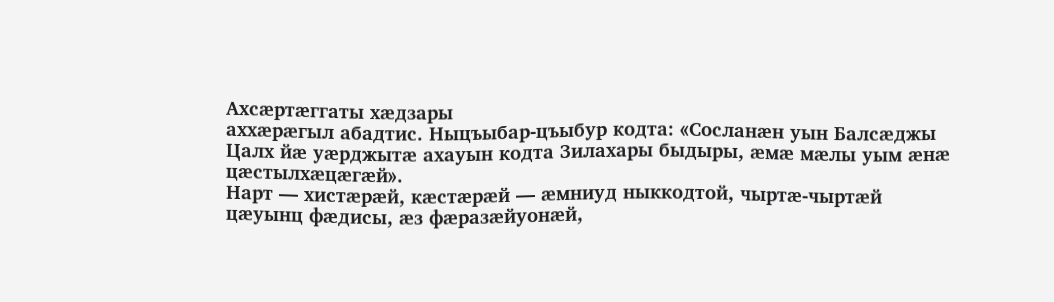Ахсæртæггаты хæдзары
аххæрæгыл абадтис. Ныцъыбар-цъыбур кодта: «Сосланæн уын Балсæджы
Цалх йæ уæрджытæ ахауын кодта Зилахары быдыры, æмæ мæлы уым æнæ
цæстылхæцæгæй».
Нарт — хистæрæй, кæстæрæй — æмниуд ныккодтой, чыртæ-чыртæй
цæуынц фæдисы, æз фæразæйуонæй,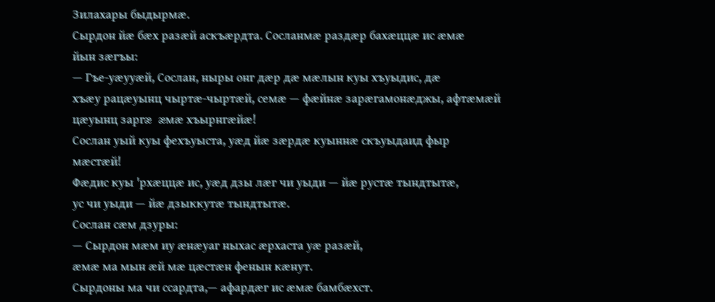Зилахары быдырмæ.
Сырдон йæ бæх разæй аскъæрдта. Сосланмæ раздæр бахæццæ ис æмæ
йын зæгъы:
— Гъе-уæууæй, Сослан, ныры онг дæр дæ мæлын куы хъуыдис, дæ
хъæу рацæуынц чыртæ-чыртæй, семæ — фæйнæ зарæгамонæджы, афтæмæй
цæуынц заргæ æмæ хъырнгæйæ!
Сослан уый куы фехъуыста, уæд йæ зæрдæ куыннæ скъуыдаид фыр
мæстæй!
Фæдис куы 'рхæццæ ис, уæд дзы лæг чи уыди — йæ рустæ тындтытæ,
ус чи уыди — йæ дзыккутæ тындтытæ.
Сослан сæм дзуры:
— Сырдон мæм иу æнæуаг ныхас æрхаста уæ разæй,
æмæ ма мын æй мæ цæстæн фенын кæнут.
Сырдоны ма чи ссардта,— афардæг ис æмæ бамбæхст.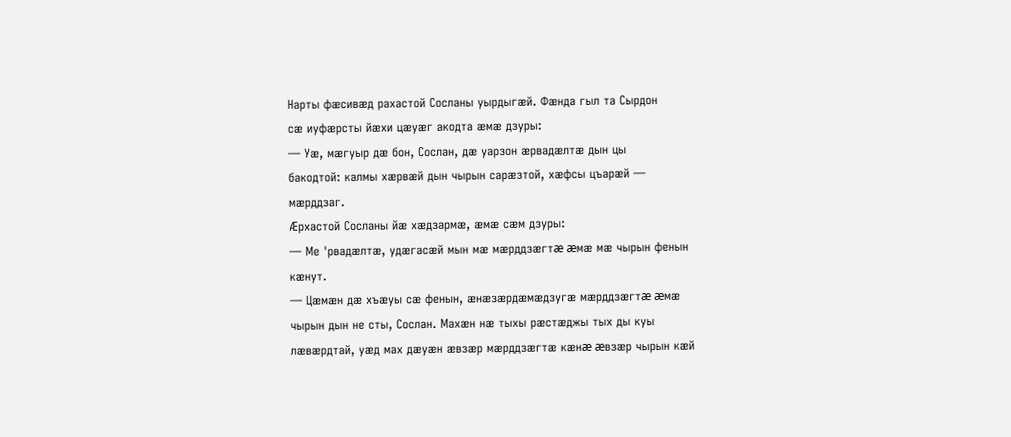Нарты фæсивæд рахастой Сосланы уырдыгæй. Фæнда гыл та Сырдон
сæ иуфæрсты йæхи цæуæг акодта æмæ дзуры:
— Уæ, мæгуыр дæ бон, Сослан, дæ уарзон æрвадæлтæ дын цы
бакодтой: калмы хæрвæй дын чырын сарæзтой, хæфсы цъарæй —
мæрддзаг.
Æрхастой Сосланы йæ хæдзармæ, æмæ сæм дзуры:
— Ме 'рвадæлтæ, удæгасæй мын мæ мæрддзæгтæ æмæ мæ чырын фенын
кæнут.
— Цæмæн дæ хъæуы сæ фенын, æнæзæрдæмæдзугæ мæрддзæгтæ æмæ
чырын дын не сты, Сослан. Махæн нæ тыхы рæстæджы тых ды куы
лæвæрдтай, уæд мах дæуæн æвзæр мæрддзæгтæ кæнæ æвзæр чырын кæй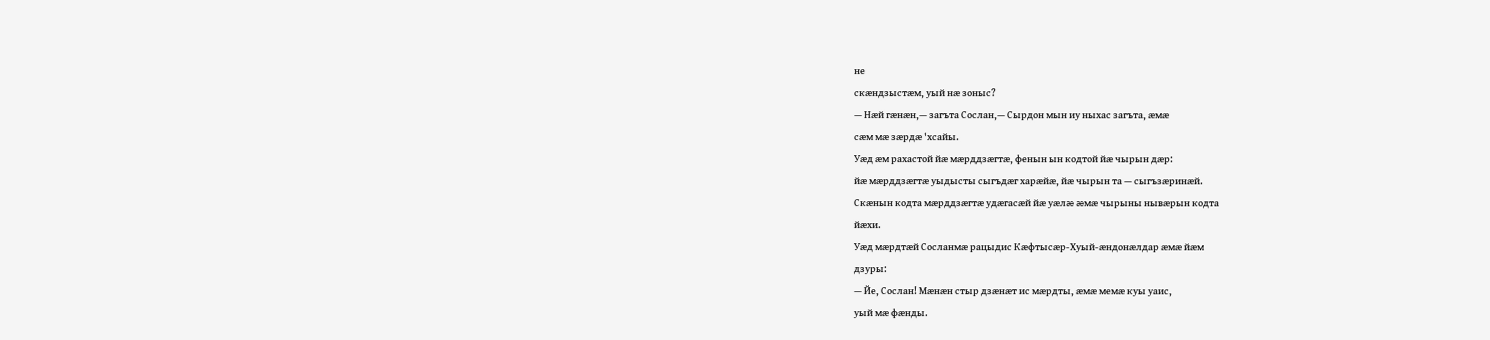не
скæндзыстæм, уый нæ зоныс?
— Нæй гæнæн,— загъта Сослан,— Сырдон мын иу ныхас загъта, æмæ
сæм мæ зæрдæ 'хсайы.
Уæд æм рахастой йæ мæрддзæгтæ, фенын ын кодтой йæ чырын дæр:
йæ мæрддзæгтæ уыдысты сыгъдæг харæйæ, йæ чырын та — сыгъзæринæй.
Скæнын кодта мæрддзæгтæ удæгасæй йæ уæлæ æмæ чырыны нывæрын кодта
йæхи.
Уæд мæрдтæй Сосланмæ рацыдис Кæфтысæр-Хуый-æндонæлдар æмæ йæм
дзуры:
— Йе, Сослан! Мæнæн стыр дзæнæт ис мæрдты, æмæ мемæ куы уаис,
уый мæ фæнды.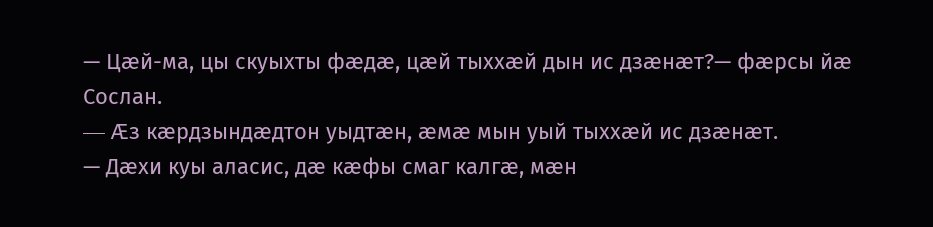— Цæй-ма, цы скуыхты фæдæ, цæй тыххæй дын ис дзæнæт?— фæрсы йæ
Сослан.
— Æз кæрдзындæдтон уыдтæн, æмæ мын уый тыххæй ис дзæнæт.
— Дæхи куы аласис, дæ кæфы смаг калгæ, мæн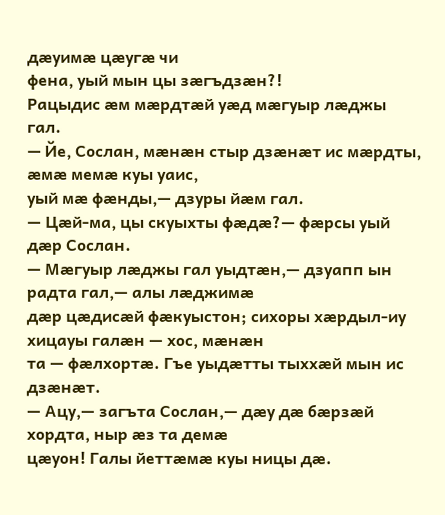дæуимæ цæугæ чи
фена, уый мын цы зæгъдзæн?!
Рацыдис æм мæрдтæй уæд мæгуыр лæджы гал.
— Йе, Сослан, мæнæн стыр дзæнæт ис мæрдты, æмæ мемæ куы уаис,
уый мæ фæнды,— дзуры йæм гал.
— Цæй-ма, цы скуыхты фæдæ?— фæрсы уый дæр Сослан.
— Мæгуыр лæджы гал уыдтæн,— дзуапп ын радта гал,— алы лæджимæ
дæр цæдисæй фæкуыстон; сихоры хæрдыл-иу хицауы галæн — хос, мæнæн
та — фæлхортæ. Гъе уыдæтты тыххæй мын ис дзæнæт.
— Ацу,— загъта Сослан,— дæу дæ бæрзæй хордта, ныр æз та демæ
цæуон! Галы йеттæмæ куы ницы дæ.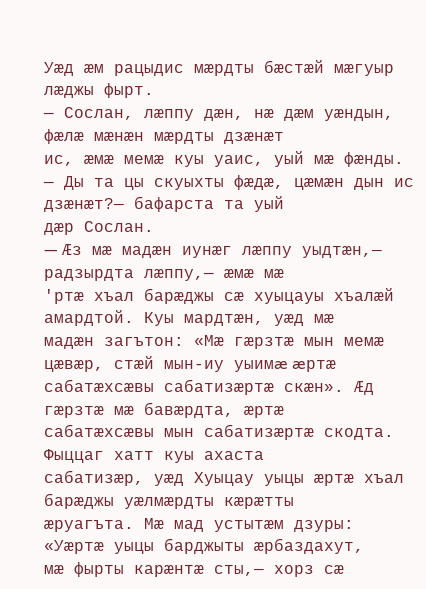Уæд æм рацыдис мæрдты бæстæй мæгуыр лæджы фырт.
— Сослан, лæппу дæн, нæ дæм уæндын, фæлæ мæнæн мæрдты дзæнæт
ис, æмæ мемæ куы уаис, уый мæ фæнды.
— Ды та цы скуыхты фæдæ, цæмæн дын ис дзæнæт?— бафарста та уый
дæр Сослан.
— Æз мæ мадæн иунæг лæппу уыдтæн,— радзырдта лæппу,— æмæ мæ
'ртæ хъал барæджы сæ хуыцауы хъалæй амардтой. Куы мардтæн, уæд мæ
мадæн загътон: «Мæ гæрзтæ мын мемæ цæвæр, стæй мын-иу уыимæ æртæ
сабатæхсæвы сабатизæртæ скæн». Æд гæрзтæ мæ бавæрдта, æртæ
сабатæхсæвы мын сабатизæртæ скодта. Фыццаг хатт куы ахаста
сабатизæр, уæд Хуыцау уыцы æртæ хъал барæджы уæлмæрдты кæрæтты
æруагъта. Мæ мад устытæм дзуры: «Уæртæ уыцы барджыты æрбаздахут,
мæ фырты карæнтæ сты,— хорз сæ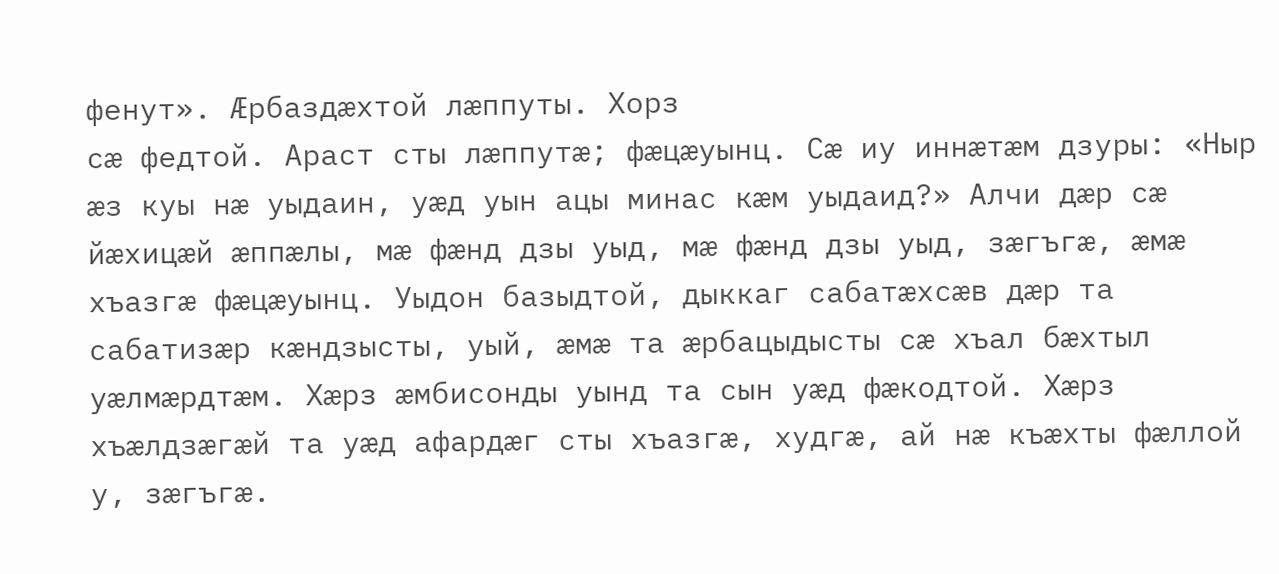фенут». Æрбаздæхтой лæппуты. Хорз
сæ федтой. Араст сты лæппутæ; фæцæуынц. Сæ иу иннæтæм дзуры: «Ныр
æз куы нæ уыдаин, уæд уын ацы минас кæм уыдаид?» Алчи дæр сæ
йæхицæй æппæлы, мæ фæнд дзы уыд, мæ фæнд дзы уыд, зæгъгæ, æмæ
хъазгæ фæцæуынц. Уыдон базыдтой, дыккаг сабатæхсæв дæр та
сабатизæр кæндзысты, уый, æмæ та æрбацыдысты сæ хъал бæхтыл
уæлмæрдтæм. Хæрз æмбисонды уынд та сын уæд фæкодтой. Хæрз
хъæлдзæгæй та уæд афардæг сты хъазгæ, худгæ, ай нæ къæхты фæллой
у, зæгъгæ.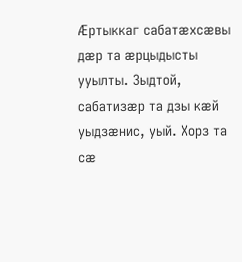Æртыккаг сабатæхсæвы дæр та æрцыдысты ууылты. Зыдтой,
сабатизæр та дзы кæй уыдзæнис, уый. Хорз та сæ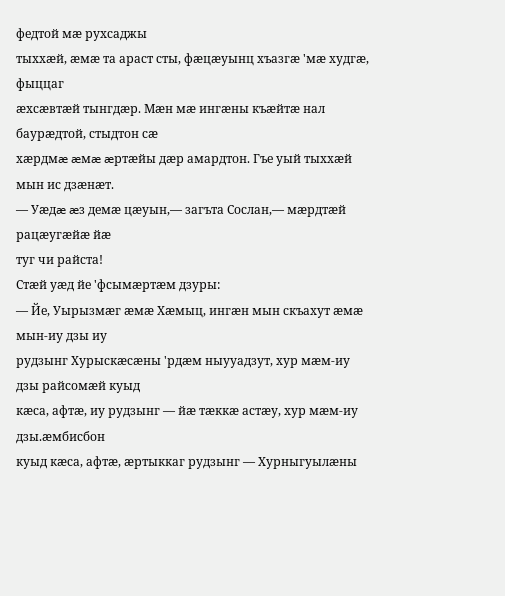федтой мæ рухсаджы
тыххæй, æмæ та араст сты, фæцæуынц хъазгæ 'мæ худгæ, фыццаг
æхсæвтæй тынгдæр. Мæн мæ ингæны къæйтæ нал баурæдтой, стыдтон сæ
хæрдмæ æмæ æртæйы дæр амардтон. Гъе уый тыххæй мын ис дзæнæт.
— Уæдæ æз демæ цæуын,— загъта Сослан,— мæрдтæй рацæугæйæ йæ
туг чи райста!
Стæй уæд йе 'фсымæртæм дзуры:
— Йе, Уырызмæг æмæ Хæмыц, ингæн мын скъахут æмæ мын-иу дзы иу
рудзынг Хурыскæсæны 'рдæм ныууадзут, хур мæм-иу дзы райсомæй куыд
кæса, афтæ, иу рудзынг — йæ тæккæ астæу, хур мæм-иу дзы.æмбисбон
куыд кæса, афтæ, æртыккаг рудзынг — Хурныгуылæны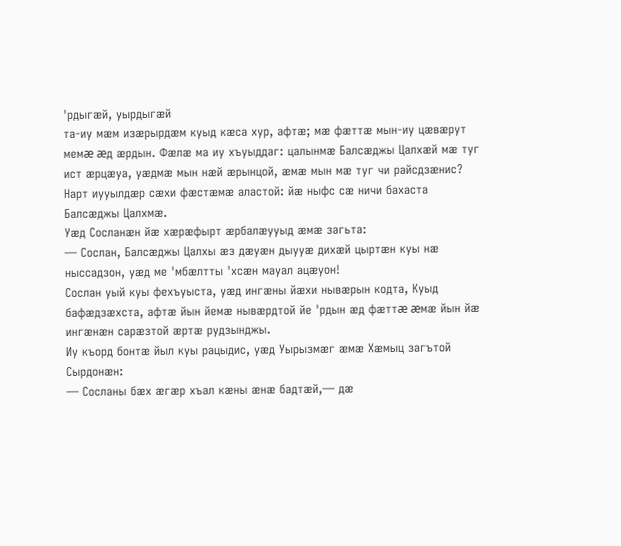'рдыгæй, уырдыгæй
та-иу мæм изæрырдæм куыд кæса хур, афтæ; мæ фæттæ мын-иу цæвæрут
мемæ æд æрдын. Фæлæ ма иу хъуыддаг: цалынмæ Балсæджы Цалхæй мæ туг
ист æрцæуа, уæдмæ мын нæй æрынцой, æмæ мын мæ туг чи райсдзæнис?
Нарт иууылдæр сæхи фæстæмæ аластой: йæ ныфс сæ ничи бахаста
Балсæджы Цалхмæ.
Уæд Сосланæн йæ хæрæфырт æрбалæууыд æмæ загьта:
— Сослан, Балсæджы Цалхы æз дæуæн дыууæ дихæй цыртæн куы нæ
ныссадзон, уæд ме 'мбæлтты 'хсæн мауал ацæуон!
Сослан уый куы фехъуыста, уæд ингæны йæхи нывæрын кодта, Куыд
бафæдзæхста, афтæ йын йемæ нывæрдтой йе 'рдын æд фæттæ æмæ йын йæ
ингæнæн сарæзтой æртæ рудзынджы.
Иу къорд бонтæ йыл куы рацыдис, уæд Уырызмæг æмæ Хæмыц загътой
Сырдонæн:
— Сосланы бæх æгæр хъал кæны æнæ бадтæй,— дæ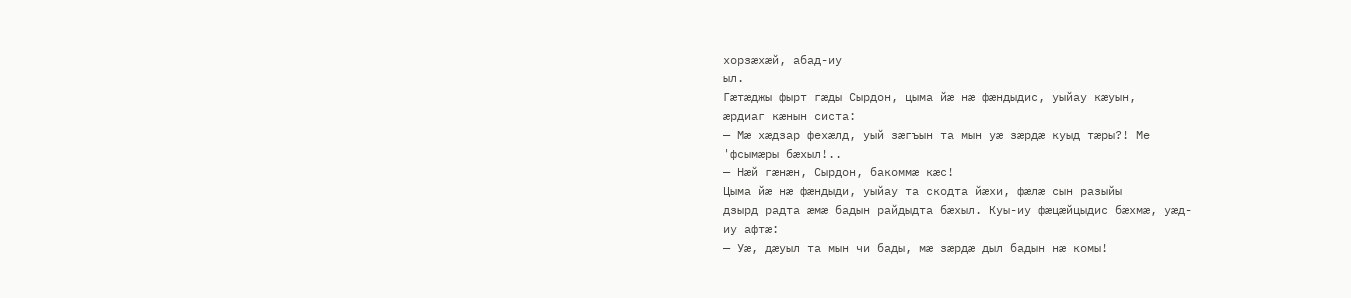хорзæхæй, абад-иу
ыл.
Гæтæджы фырт гæды Сырдон, цыма йæ нæ фæндыдис, уыйау кæуын,
æрдиаг кæнын систа:
— Мæ хæдзар фехæлд, уый зæгъын та мын уæ зæрдæ куыд тæры?! Ме
'фсымæры бæхыл!..
— Нæй гæнæн, Сырдон, бакоммæ кæс!
Цыма йæ нæ фæндыди, уыйау та скодта йæхи, фæлæ сын разыйы
дзырд радта æмæ бадын райдыдта бæхыл. Куы-иу фæцæйцыдис бæхмæ, уæд-
иу афтæ:
— Уæ, дæуыл та мын чи бады, мæ зæрдæ дыл бадын нæ комы!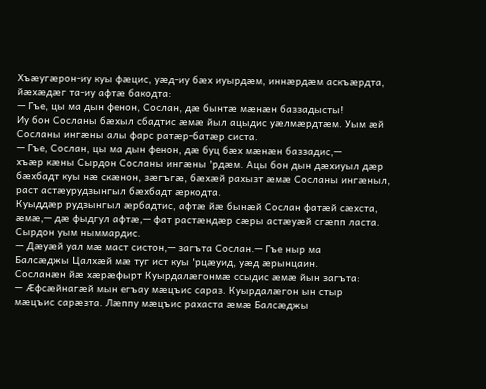Хъæугæрон-иу куы фæцис, уæд-иу бæх иуырдæм, иннæрдæм аскъæрдта,
йæхæдæг та-иу афтæ бакодта:
— Гъе, цы ма дын фенон, Сослан, дæ бынтæ мæнæн баззадысты!
Иу бон Сосланы бæхыл сбадтис æмæ йыл ацыдис уæлмæрдтæм. Уым æй
Сосланы ингæны алы фарс ратæр-батæр систа.
— Гъе, Сослан, цы ма дын фенон, дæ буц бæх мæнæн баззадис,—
хъæр кæны Сырдон Сосланы ингæны 'рдæм. Ацы бон дын дæхиуыл дæр
бæхбадт куы нæ скæнон, зæгъгæ, бæхæй рахызт æмæ Сосланы ингæныл,
раст астæурудзынгыл бæхбадт æркодта.
Куыддæр рудзынгыл æрбадтис, афтæ йæ бынæй Сослан фатæй сæхста,
æмæ,— дæ фыдгул афтæ,— фат растæндæр сæры астæуæй сгæпп ласта.
Сырдон уым ныммардис.
— Дæуæй уал мæ маст систон,— загъта Сослан.— Гъе ныр ма
Балсæджы Цалхæй мæ туг ист куы 'рцæуид, уæд æрынцаин.
Сосланæн йæ хæрæфырт Куырдалæгонмæ ссыдис æмæ йын загъта:
— Æфсæйнагæй мын егъау мæцъис сараз. Куырдалæгон ын стыр
мæцъис сарæзта. Лæппу мæцъис рахаста æмæ Балсæджы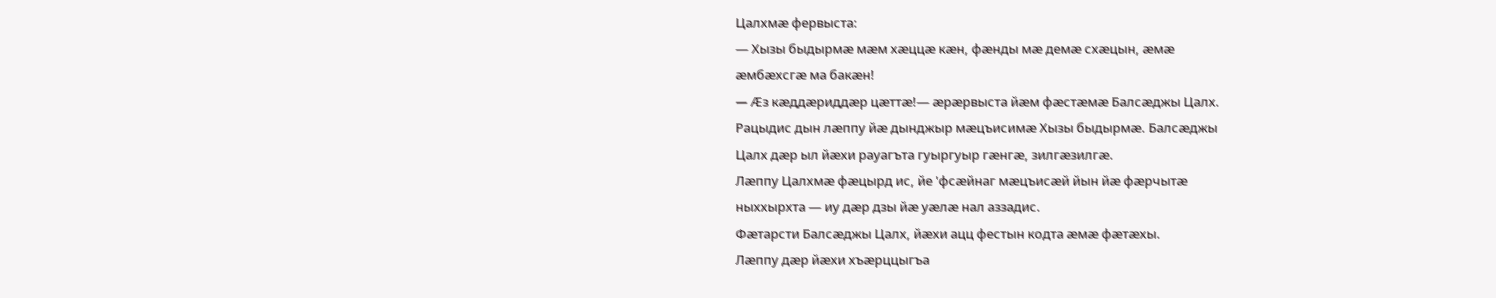Цалхмæ фервыста:
— Хызы быдырмæ мæм хæццæ кæн, фæнды мæ демæ схæцын, æмæ
æмбæхсгæ ма бакæн!
— Æз кæддæриддæр цæттæ!— æрæрвыста йæм фæстæмæ Балсæджы Цалх.
Рацыдис дын лæппу йæ дынджыр мæцъисимæ Хызы быдырмæ. Балсæджы
Цалх дæр ыл йæхи рауагъта гуыргуыр гæнгæ, зилгæзилгæ.
Лæппу Цалхмæ фæцырд ис, йе 'фсæйнаг мæцъисæй йын йæ фæрчытæ
ныххырхта — иу дæр дзы йæ уæлæ нал аззадис.
Фæтарсти Балсæджы Цалх, йæхи ацц фестын кодта æмæ фæтæхы.
Лæппу дæр йæхи хъæрццыгъа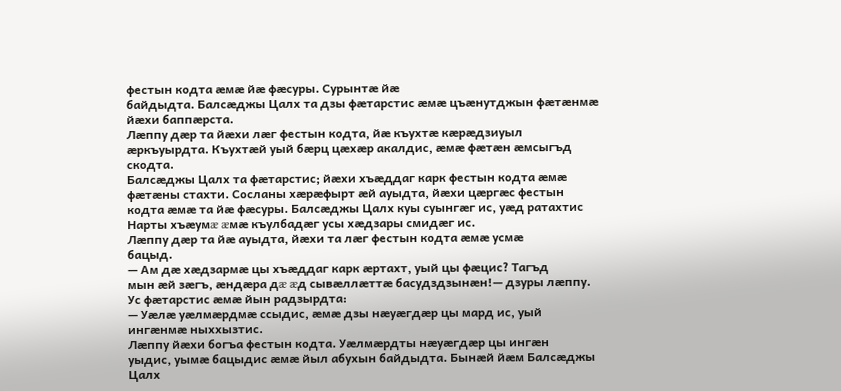фестын кодта æмæ йæ фæсуры. Сурынтæ йæ
байдыдта. Балсæджы Цалх та дзы фæтарстис æмæ цъæнутджын фæтæнмæ
йæхи баппæрста.
Лæппу дæр та йæхи лæг фестын кодта, йæ къухтæ кæрæдзиуыл
æркъуырдта. Къухтæй уый бæрц цæхæр акалдис, æмæ фæтæн æмсыгъд
скодта.
Балсæджы Цалх та фæтарстис; йæхи хъæддаг карк фестын кодта æмæ
фæтæны стахти. Сосланы хæрæфырт æй ауыдта, йæхи цæргæс фестын
кодта æмæ та йæ фæсуры. Балсæджы Цалх куы суынгæг ис, уæд ратахтис
Нарты хъæумæ æмæ къулбадæг усы хæдзары смидæг ис.
Лæппу дæр та йæ ауыдта, йæхи та лæг фестын кодта æмæ усмæ
бацыд.
— Ам дæ хæдзармæ цы хъæддаг карк æртахт, уый цы фæцис? Тагъд
мын æй зæгъ, æндæра дæ æд сывæллæттæ басудздзынæн!— дзуры лæппу.
Ус фæтарстис æмæ йын радзырдта:
— Уæлæ уæлмæрдмæ ссыдис, æмæ дзы нæуæгдæр цы мард ис, уый
ингæнмæ ныххызтис.
Лæппу йæхи богъа фестын кодта. Уæлмæрдты нæуæгдæр цы ингæн
уыдис, уымæ бацыдис æмæ йыл абухын байдыдта. Бынæй йæм Балсæджы
Цалх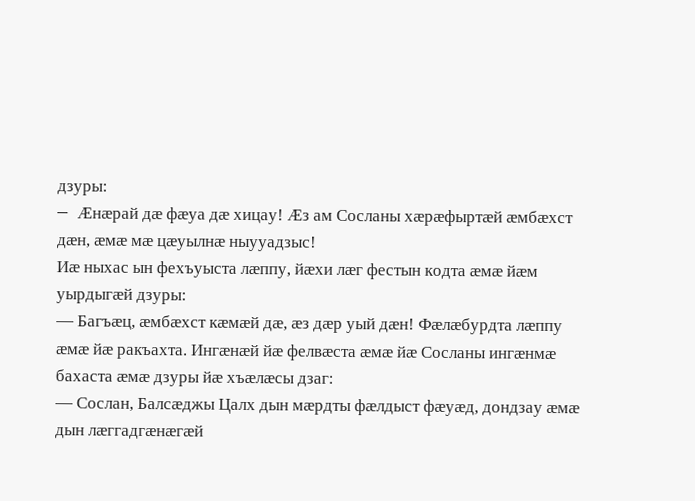дзуры:
— Æнæрай дæ фæуа дæ хицау! Æз ам Сосланы хæрæфыртæй æмбæхст
дæн, æмæ мæ цæуылнæ ныууадзыс!
Иæ ныхас ын фехъуыста лæппу, йæхи лæг фестын кодта æмæ йæм
уырдыгæй дзуры:
— Багъæц, æмбæхст кæмæй дæ, æз дæр уый дæн! Фæлæбурдта лæппу
æмæ йæ ракъахта. Ингæнæй йæ фелвæста æмæ йæ Сосланы ингæнмæ
бахаста æмæ дзуры йæ хъæлæсы дзаг:
— Сослан, Балсæджы Цалх дын мæрдты фæлдыст фæуæд, дондзау æмæ
дын лæггадгæнæгæй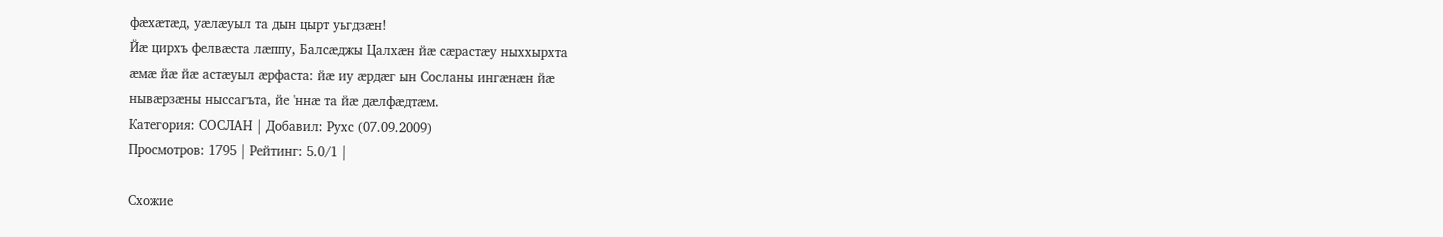фæхæтæд, уæлæуыл та дын цырт уьгдзæн!
Йæ цирхъ фелвæста лæппу, Балсæджы Цалхæн йæ сæрастæу ныххырхта
æмæ йæ йæ астæуыл æрфаста: йæ иу æрдæг ын Сосланы ингæнæн йæ
нывæрзæны ныссагъта, йе 'ннæ та йæ дæлфæдтæм.
Категория: СОСЛАН | Добавил: Рухс (07.09.2009)
Просмотров: 1795 | Рейтинг: 5.0/1 |

Схожие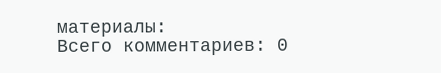материалы:
Всего комментариев: 0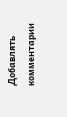Добавлять комментарии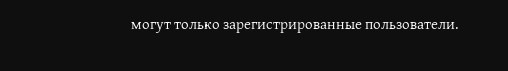могут только зарегистрированные пользователи.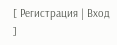[ Регистрация | Вход ]